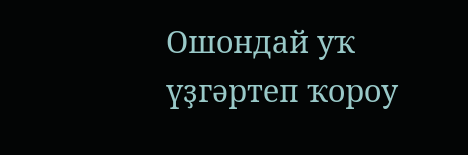Ошондай уҡ үҙгәртеп ҡороу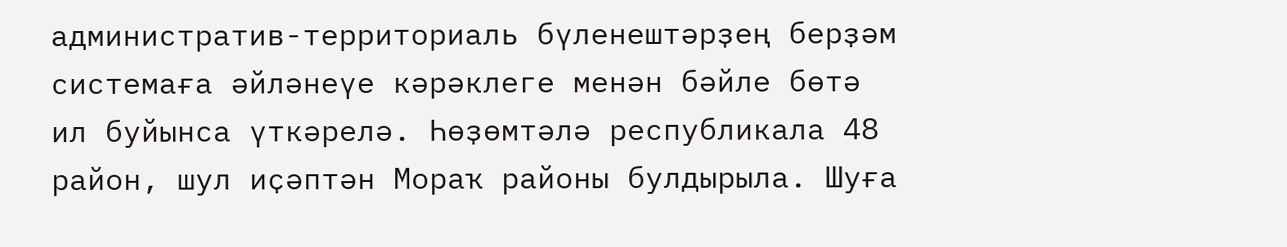административ-территориаль бүленештәрҙең берҙәм системаға әйләнеүе кәрәклеге менән бәйле бөтә ил буйынса үткәрелә. Һөҙөмтәлә республикала 48 район, шул иҫәптән Мораҡ районы булдырыла. Шуға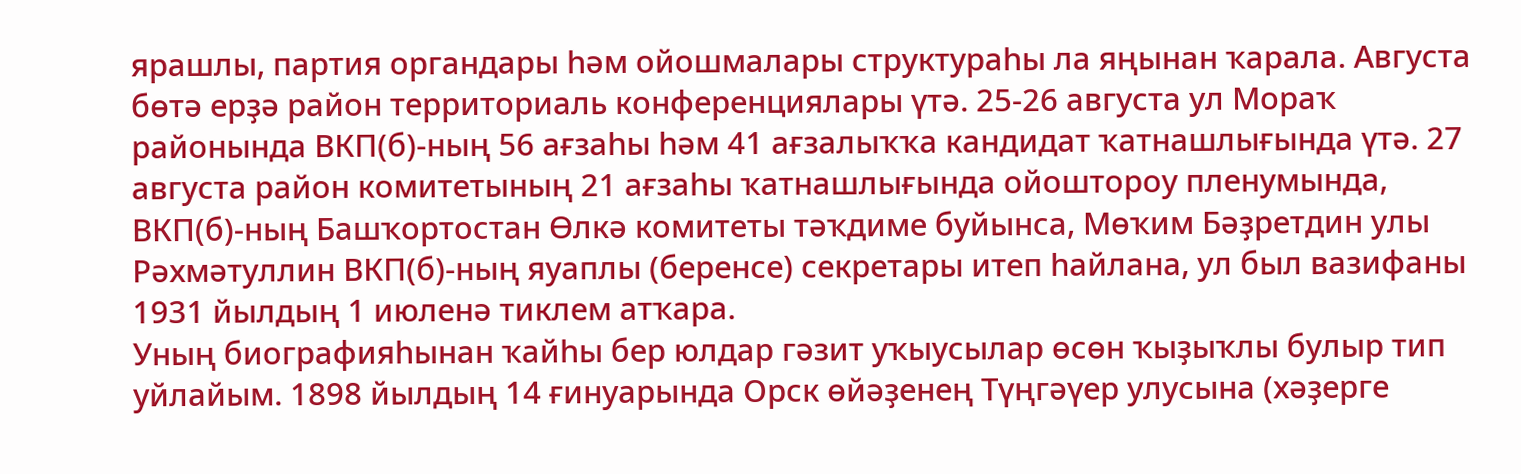ярашлы, партия органдары һәм ойошмалары структураһы ла яңынан ҡарала. Августа бөтә ерҙә район территориаль конференциялары үтә. 25-26 августа ул Мораҡ районында ВКП(б)-ның 56 ағзаһы һәм 41 ағзалыҡҡа кандидат ҡатнашлығында үтә. 27 августа район комитетының 21 ағзаһы ҡатнашлығында ойоштороу пленумында, ВКП(б)-ның Башҡортостан Өлкә комитеты тәҡдиме буйынса, Мөҡим Бәҙретдин улы Рәхмәтуллин ВКП(б)-ның яуаплы (беренсе) секретары итеп һайлана, ул был вазифаны 1931 йылдың 1 июленә тиклем атҡара.
Уның биографияһынан ҡайһы бер юлдар гәзит уҡыусылар өсөн ҡыҙыҡлы булыр тип уйлайым. 1898 йылдың 14 ғинуарында Орск өйәҙенең Түңгәүер улусына (хәҙерге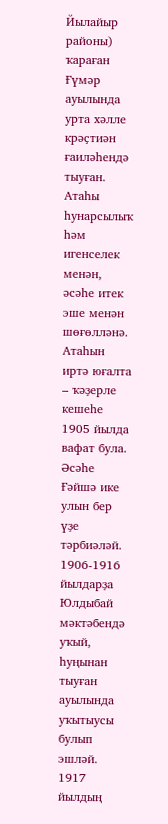Йылайыр районы) ҡараған Ғүмәр ауылында урта хәлле крәҫтиән ғаиләһендә тыуған. Атаһы һунарсылыҡ һәм игенселек менән, әсәһе итек эше менән шөғөлләнә.
Атаһын иртә юғалта – ҡәҙерле кешеһе 1905 йылда вафат була. Әсәһе Ғәйшә ике улын бер үҙе тәрбиәләй. 1906-1916 йылдарҙа Юлдыбай мәктәбендә уҡый, һуңынан тыуған ауылында уҡытыусы булып эшләй. 1917 йылдың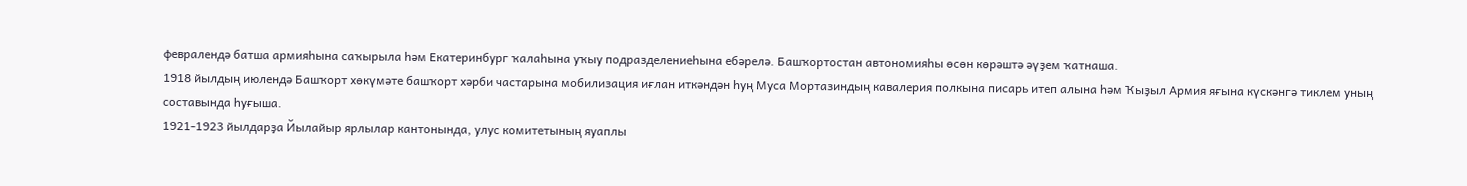февралендә батша армияһына саҡырыла һәм Екатеринбург ҡалаһына уҡыу подразделениеһына ебәрелә. Башҡортостан автономияһы өсөн көрәштә әүҙем ҡатнаша.
1918 йылдың июлендә Башҡорт хөкүмәте башҡорт хәрби частарына мобилизация иғлан иткәндән һуң Муса Мортазиндың кавалерия полкына писарь итеп алына һәм Ҡыҙыл Армия яғына күскәнгә тиклем уның составында һуғыша.
1921-1923 йылдарҙа Йылайыр ярлылар кантонында, улус комитетының яуаплы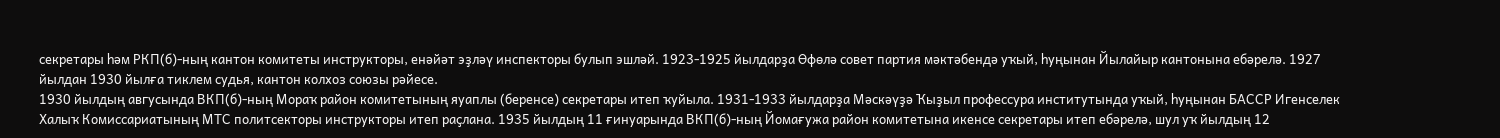секретары һәм РКП(б)-ның кантон комитеты инструкторы, енәйәт эҙләү инспекторы булып эшләй. 1923-1925 йылдарҙа Өфөлә совет партия мәктәбендә уҡый, һуңынан Йылайыр кантонына ебәрелә. 1927 йылдан 1930 йылға тиклем судья, кантон колхоз союзы рәйесе.
1930 йылдың авгусында ВКП(б)-ның Мораҡ район комитетының яуаплы (беренсе) секретары итеп ҡуйыла. 1931-1933 йылдарҙа Мәскәүҙә Ҡыҙыл профессура институтында уҡый, һуңынан БАССР Игенселек Халыҡ Комиссариатының МТС политсекторы инструкторы итеп раҫлана. 1935 йылдың 11 ғинуарында ВКП(б)-ның Йомағужа район комитетына икенсе секретары итеп ебәрелә, шул уҡ йылдың 12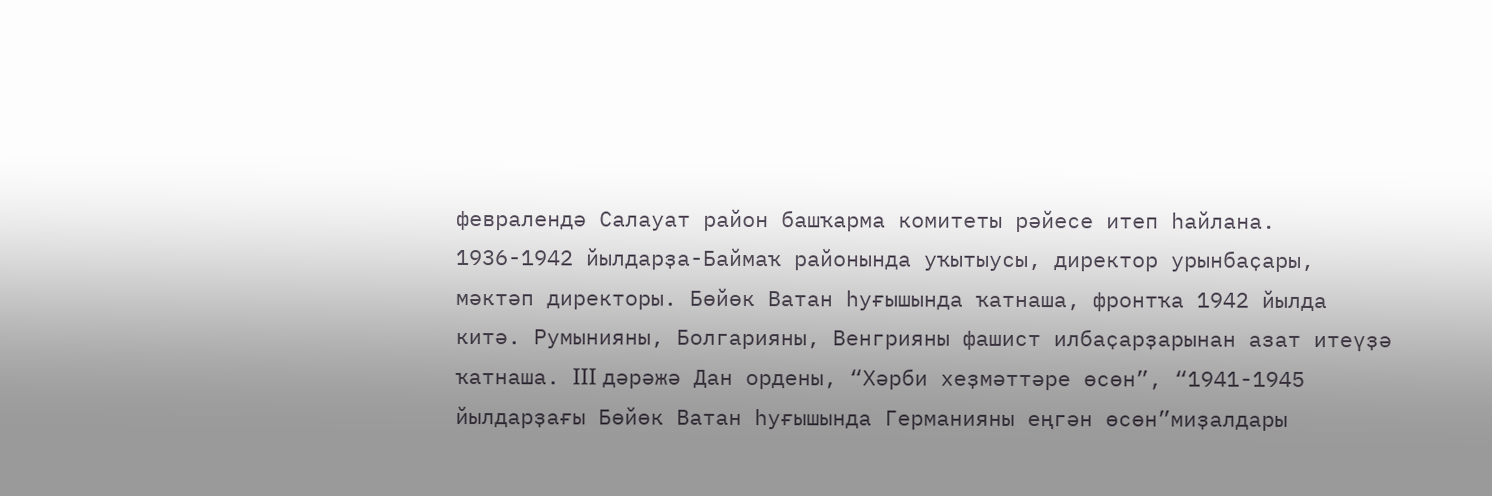февралендә Салауат район башҡарма комитеты рәйесе итеп һайлана.
1936-1942 йылдарҙа-Баймаҡ районында уҡытыусы, директор урынбаҫары, мәктәп директоры. Бөйөк Ватан һуғышында ҡатнаша, фронтҡа 1942 йылда китә. Румынияны, Болгарияны, Венгрияны фашист илбаҫарҙарынан азат итеүҙә ҡатнаша. III дәрәжә Дан ордены, “Хәрби хеҙмәттәре өсөн”, “1941-1945 йылдарҙағы Бөйөк Ватан һуғышында Германияны еңгән өсөн”миҙалдары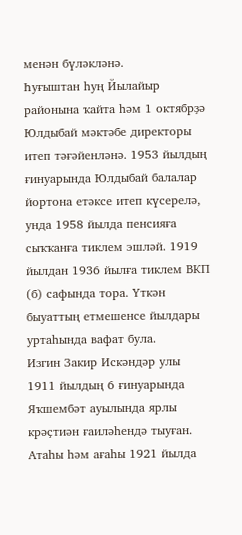менән бүләкләнә.
Һуғыштан һуң Йылайыр районына ҡайта һәм 1 октябрҙә Юлдыбай мәктәбе директоры итеп тәғәйенләнә. 1953 йылдың ғинуарында Юлдыбай балалар йортона етәксе итеп күсерелә, унда 1958 йылда пенсияға сыҡҡанға тиклем эшләй. 1919 йылдан 1936 йылға тиклем ВКП (б) сафында тора. Үткән быуаттың етмешенсе йылдары уртаһында вафат була.
Изгин Закир Искәндәр улы
1911 йылдың 6 ғинуарында Яҡшембәт ауылында ярлы крәҫтиән ғаиләһендә тыуған. Атаһы һәм ағаһы 1921 йылда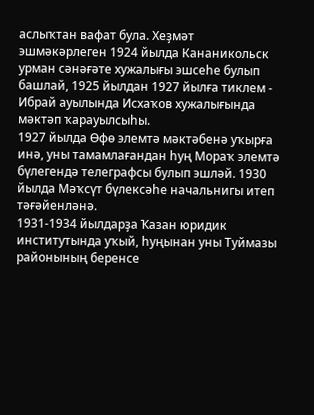аслыҡтан вафат була. Хеҙмәт эшмәкәрлеген 1924 йылда Кананикольск урман сәнәғәте хужалығы эшсеһе булып башлай, 1925 йылдан 1927 йылға тиклем - Ибрай ауылында Исхаҡов хужалығында мәктәп ҡарауылсыһы.
1927 йылда Өфө элемтә мәктәбенә уҡырға инә, уны тамамлағандан һуң Мораҡ элемтә бүлегендә телеграфсы булып эшләй. 1930 йылда Мәҡсүт бүлексәһе начальнигы итеп тәғәйенләнә.
1931-1934 йылдарҙа Ҡазан юридик институтында уҡый, һуңынан уны Туймазы районының беренсе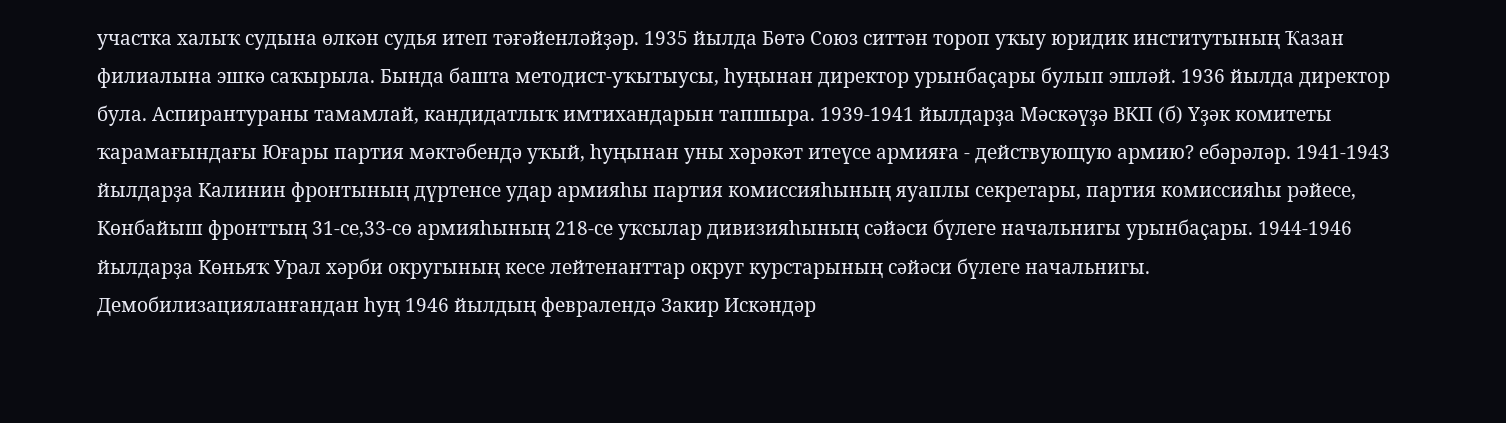участка халыҡ судына өлкән судья итеп тәғәйенләйҙәр. 1935 йылда Бөтә Союз ситтән тороп уҡыу юридик институтының Ҡазан филиалына эшкә саҡырыла. Бында башта методист-уҡытыусы, һуңынан директор урынбаҫары булып эшләй. 1936 йылда директор була. Аспирантураны тамамлай, кандидатлыҡ имтихандарын тапшыра. 1939-1941 йылдарҙа Мәскәүҙә ВКП (б) Үҙәк комитеты ҡарамағындағы Юғары партия мәктәбендә уҡый, һуңынан уны хәрәкәт итеүсе армияға - действующую армию? ебәрәләр. 1941-1943 йылдарҙа Калинин фронтының дүртенсе удар армияһы партия комиссияһының яуаплы секретары, партия комиссияһы рәйесе, Көнбайыш фронттың 31-се,33-сө армияһының 218-се уҡсылар дивизияһының сәйәси бүлеге начальнигы урынбаҫары. 1944-1946 йылдарҙа Көньяҡ Урал хәрби округының кесе лейтенанттар округ курстарының сәйәси бүлеге начальнигы.
Демобилизацияланғандан һуң 1946 йылдың февралендә Закир Искәндәр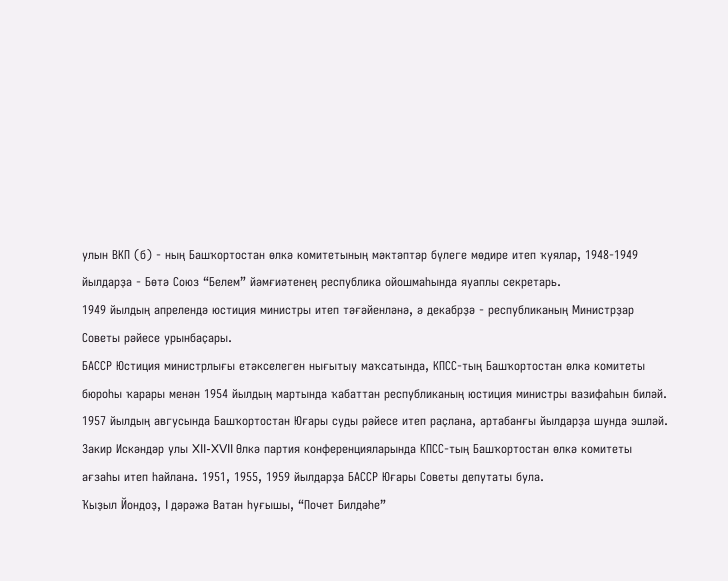улын ВКП (б) - ның Башҡортостан өлкә комитетының мәктәптәр бүлеге мөдире итеп ҡуялар, 1948-1949 йылдарҙа - Бөтә Союз “Белем” йәмғиәтенең республика ойошмаһында яуаплы секретарь.
1949 йылдың апрелендә юстиция министры итеп тәғәйенләнә, ә декабрҙә - республиканың Министрҙар Советы рәйесе урынбаҫары.
БАССР Юстиция министрлығы етәкселеген нығытыу маҡсатында, КПСС-тың Башҡортостан өлкә комитеты бюроһы ҡарары менән 1954 йылдың мартында ҡабаттан республиканың юстиция министры вазифаһын биләй. 1957 йылдың авгусында Башҡортостан Юғары суды рәйесе итеп раҫлана, артабанғы йылдарҙа шунда эшләй.
Закир Искәндәр улы XII-XVII Өлкә партия конференцияларында КПСС-тың Башҡортостан өлкә комитеты ағзаһы итеп һайлана. 1951, 1955, 1959 йылдарҙа БАССР Юғары Советы депутаты була.
Ҡыҙыл Йондоҙ, I дәрәжә Ватан һуғышы, “Почет Билдәһе”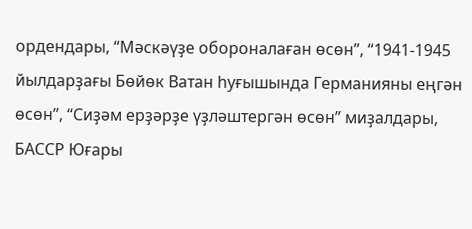ордендары, “Мәскәүҙе обороналаған өсөн”, “1941-1945 йылдарҙағы Бөйөк Ватан һуғышында Германияны еңгән өсөн”, “Сиҙәм ерҙәрҙе үҙләштергән өсөн” миҙалдары, БАССР Юғары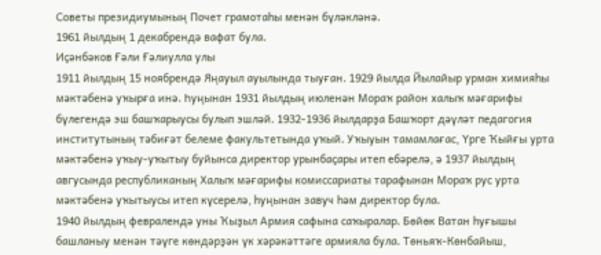Советы президиумының Почет грамотаһы менән бүләкләнә.
1961 йылдың 1 декабрендә вафат була.
Иҫәнбәков Ғәли Ғәлиулла улы
1911 йылдың 15 ноябрендә Яңауыл ауылында тыуған. 1929 йылда Йылайыр урман химияһы мәктәбенә уҡырға инә. Һуңынан 1931 йылдың июленән Мораҡ район халыҡ мәғарифы бүлегендә эш башҡарыусы булып эшләй. 1932-1936 йылдарҙа Башҡорт дәүләт педагогия институтының тәбиғәт белеме факультетында уҡый. Уҡыуын тамамлағас, Үрге Ҡыйғы урта мәктәбенә уҡыу-уҡытыу буйынса директор урынбаҫары итеп ебәрелә, ә 1937 йылдың авгусында республиканың Халыҡ мәғарифы комиссариаты тарафынан Мораҡ рус урта мәктәбенә уҡытыусы итеп күсерелә, һуңынан завуч һәм директор була.
1940 йылдың февралендә уны Ҡыҙыл Армия сафына саҡыралар. Бөйөк Ватан һуғышы башланыу менән тәүге көндәрҙән үк хәрәкәттәге армияла була. Төньяҡ-Көнбайыш,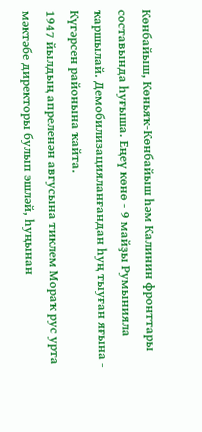Көнбайыш, Көньяҡ-Көнбайыш һәм Калинин фронттары составында һуғыша. Еңеү көнө - 9 майҙы Румынияла ҡаршылай. Демобилизацияланғандан һуң тыуған яғына - Күгәрсен районына ҡайта.
1947 йылдың апреленән авгусына тиклем Мораҡ рус урта мәктәбе директоры булып эшләй, һуңынан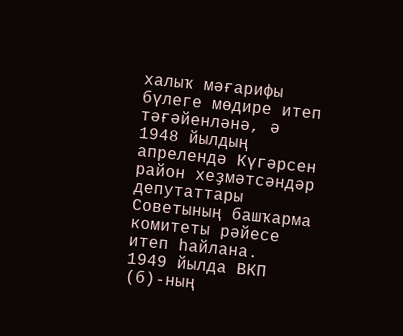халыҡ мәғарифы бүлеге мөдире итеп тәғәйенләнә, ә 1948 йылдың апрелендә Күгәрсен район хеҙмәтсәндәр депутаттары Советының башҡарма комитеты рәйесе итеп һайлана.
1949 йылда ВКП (б)-ның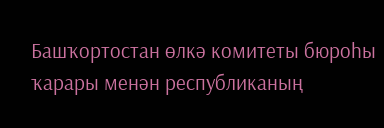Башҡортостан өлкә комитеты бюроһы ҡарары менән республиканың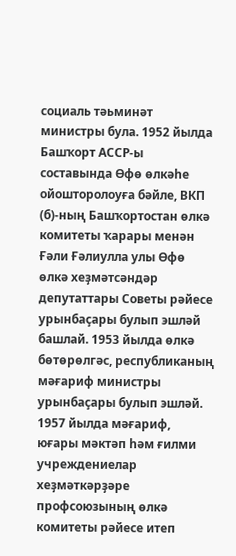социаль тәьминәт министры була. 1952 йылда Башҡорт АССР-ы составында Өфө өлкәһе ойошторолоуға бәйле, ВКП (б)-ның Башҡортостан өлкә комитеты ҡарары менән Ғәли Ғәлиулла улы Өфө өлкә хеҙмәтсәндәр депутаттары Советы рәйесе урынбаҫары булып эшләй башлай. 1953 йылда өлкә бөтөрөлгәс, республиканың мәғариф министры урынбаҫары булып эшләй. 1957 йылда мәғариф, юғары мәктәп һәм ғилми учреждениелар хеҙмәткәрҙәре профсоюзының өлкә комитеты рәйесе итеп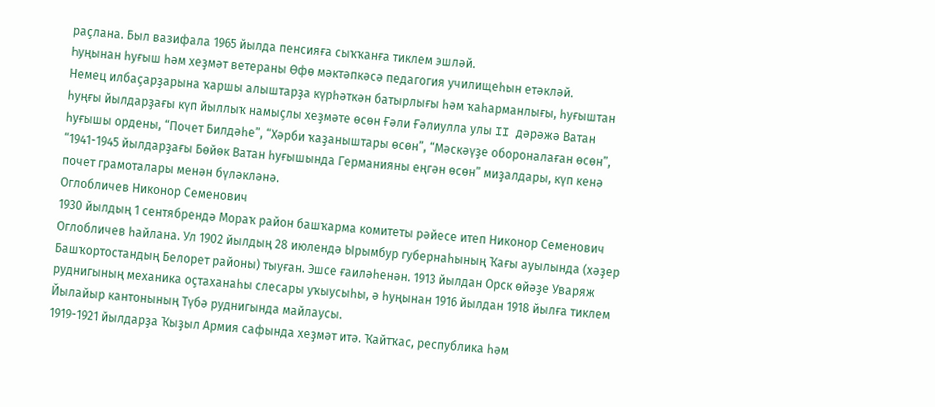раҫлана. Был вазифала 1965 йылда пенсияға сыҡҡанға тиклем эшләй.
Һуңынан һуғыш һәм хеҙмәт ветераны Өфө мәктәпкәсә педагогия училищеһын етәкләй.
Немец илбаҫарҙарына ҡаршы алыштарҙа күрһәткән батырлығы һәм ҡаһарманлығы, һуғыштан һуңғы йылдарҙағы күп йыллыҡ намыҫлы хеҙмәте өсөн Ғәли Ғәлиулла улы II дәрәжә Ватан һуғышы ордены, “Почет Билдәһе”, “Хәрби ҡаҙаныштары өсөн”, “Мәскәүҙе обороналаған өсөн”, “1941-1945 йылдарҙағы Бөйөк Ватан һуғышында Германияны еңгән өсөн” миҙалдары, күп кенә почет грамоталары менән бүләкләнә.
Оглобличев Никонор Семенович
1930 йылдың 1 сентябрендә Мораҡ район башҡарма комитеты рәйесе итеп Никонор Семенович Оглобличев һайлана. Ул 1902 йылдың 28 июлендә Ырымбур губернаһының Ҡағы ауылында (хәҙер Башҡортостандың Белорет районы) тыуған. Эшсе ғаиләһенән. 1913 йылдан Орск өйәҙе Уваряж руднигының механика оҫтаханаһы слесары уҡыусыһы, ә һуңынан 1916 йылдан 1918 йылға тиклем Йылайыр кантонының Түбә руднигында майлаусы.
1919-1921 йылдарҙа Ҡыҙыл Армия сафында хеҙмәт итә. Ҡайтҡас, республика һәм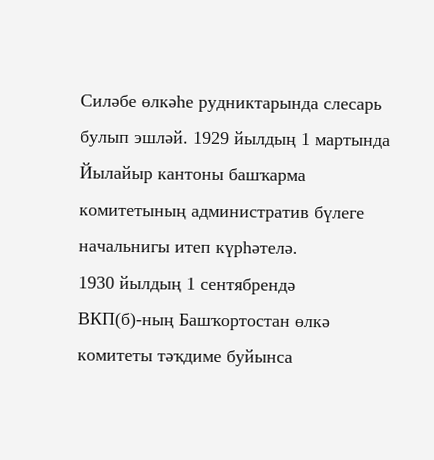Силәбе өлкәһе рудниктарында слесарь булып эшләй. 1929 йылдың 1 мартында Йылайыр кантоны башҡарма комитетының административ бүлеге начальнигы итеп күрһәтелә.
1930 йылдың 1 сентябрендә ВКП(б)-ның Башҡортостан өлкә комитеты тәҡдиме буйынса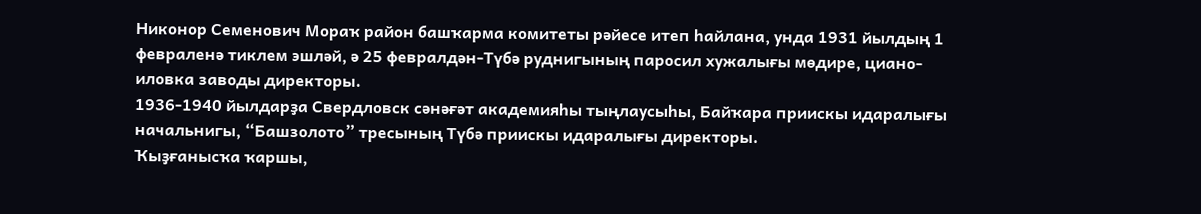Никонор Семенович Мораҡ район башҡарма комитеты рәйесе итеп һайлана, унда 1931 йылдың 1 февраленә тиклем эшләй, ә 25 февралдән-Түбә руднигының паросил хужалығы мөдире, циано-иловка заводы директоры.
1936-1940 йылдарҙа Свердловск сәнәғәт академияһы тыңлаусыһы, Байҡара приискы идаралығы начальнигы, “Башзолото” тресының Түбә приискы идаралығы директоры.
Ҡыҙғанысҡа ҡаршы,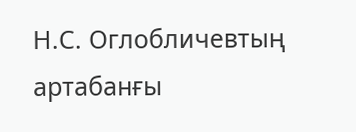Н.С. Оглобличевтың артабанғы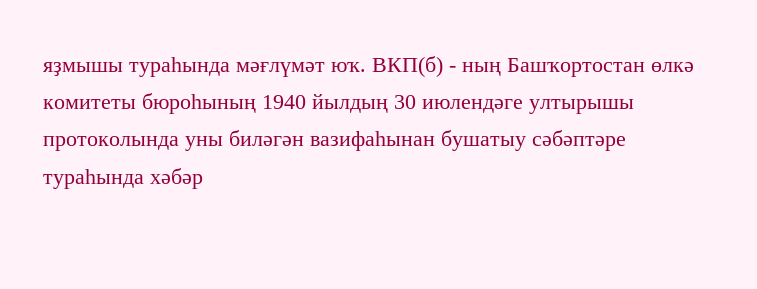яҙмышы тураһында мәғлүмәт юҡ. ВКП(б) - ның Башҡортостан өлкә комитеты бюроһының 1940 йылдың 30 июлендәге ултырышы протоколында уны биләгән вазифаһынан бушатыу сәбәптәре тураһында хәбәр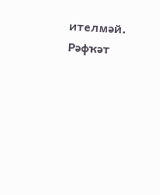ителмәй.
Рәфҡәт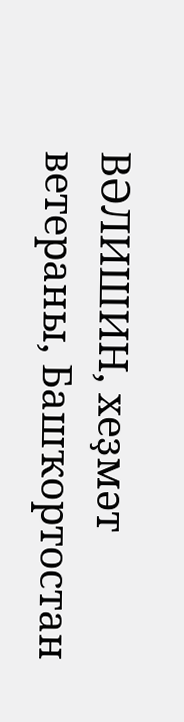ВӘЛИШИН, хеҙмәт ветераны, Башҡортостан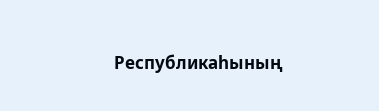Республикаһының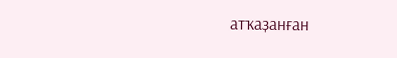атҡаҙанған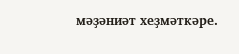мәҙәниәт хеҙмәткәре.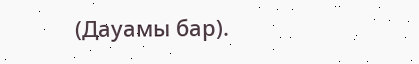(Дауамы бар).